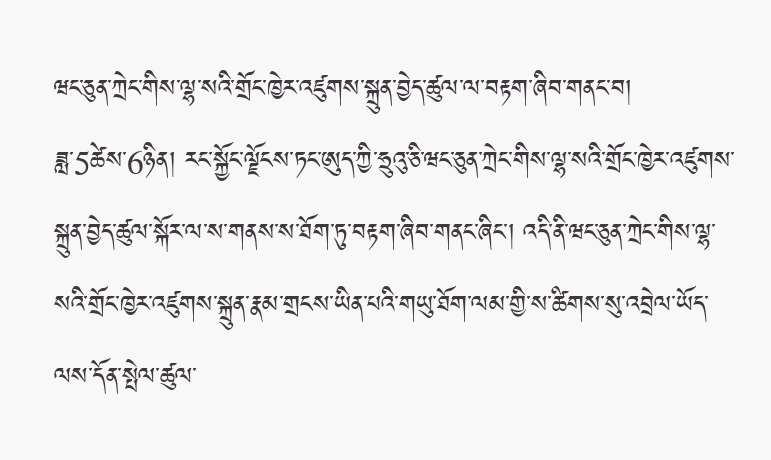ཝང་ཅུན་ཀྲེང་གིས་ལྷ་སའི་གྲོང་ཁྱེར་འཛུགས་སྐྲུན་བྱེད་ཚུལ་ལ་བརྟག་ཞིབ་གནང་བ།
ཟླ་5ཚེས་6ཉིན། རང་སྐྱོང་ལྗོངས་ཏང་ཨུད་ཀྱི་ཧྲུའུ་ཅི་ཝང་ཅུན་ཀྲེང་གིས་ལྷ་སའི་གྲོང་ཁྱེར་འཛུགས་སྐྲུན་བྱེད་ཚུལ་སྐོར་ལ་ས་གནས་ས་ཐོག་ཏུ་བརྟག་ཞིབ་གནང་ཞིང་། འདི་ནི་ཝང་ཅུན་ཀྲེང་གིས་ལྷ་སའི་གྲོང་ཁྱེར་འཛུགས་སྐྲུན་རྣམ་གྲངས་ཡིན་པའི་གཡུ་ཐོག་ལམ་གྱི་ས་ཚིགས་སུ་འབྲེལ་ཡོད་ལས་དོན་སྤེལ་ཚུལ་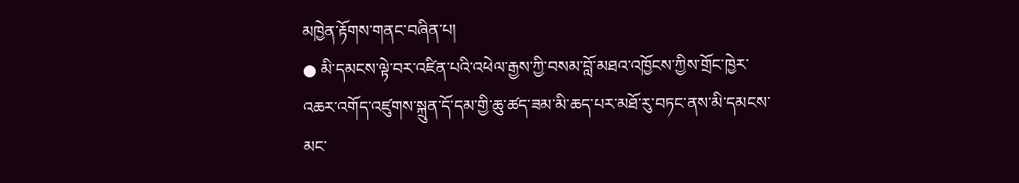མཁྱེན་རྟོགས་གནང་བཞིན་པ།
● མི་དམངས་ལྟེ་བར་འཛིན་པའི་འཕེལ་རྒྱས་ཀྱི་བསམ་བློ་མཐའ་འཁྱོངས་ཀྱིས་གྲོང་ཁྱེར་འཆར་འགོད་འཛུགས་སྐྲུན་དོ་དམ་གྱི་ཆུ་ཚད་ཟམ་མི་ཆད་པར་མཐོ་རུ་བཏང་ནས་མི་དམངས་མང་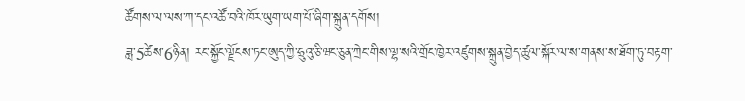ཚོགས་ལ་ལས་ཀ་དང་འཚོ་བའི་ཁོར་ཡུག་ཡག་པོ་ཞིག་སྐྲུན་དགོས།
ཟླ་5ཚེས་6ཉིན། རང་སྐྱོང་ལྗོངས་ཏང་ཨུད་ཀྱི་ཧྲུའུ་ཅི་ཝང་ཅུན་ཀྲེང་གིས་ལྷ་སའི་གྲོང་ཁྱེར་འཛུགས་སྐྲུན་བྱེད་ཚུལ་སྐོར་ལ་ས་གནས་ས་ཐོག་ཏུ་བརྟག་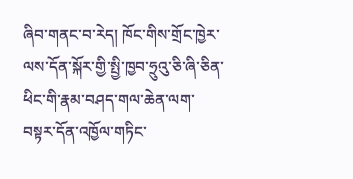ཞིབ་གནང་བ་རེད། ཁོང་གིས་གྲོང་ཁྱེར་ལས་དོན་སྐོར་གྱི་སྤྱི་ཁྱབ་ཧྲུའུ་ཅི་ཞི་ཅིན་ཕིང་གི་རྣམ་བཤད་གལ་ཆེན་ལག་བསྟར་དོན་འཁྱོལ་གཏིང་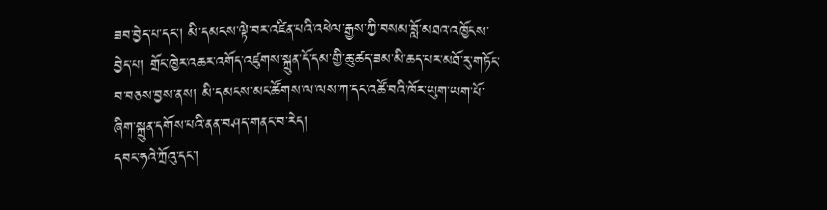ཟབ་བྱེད་པ་དང་། མི་དམངས་ལྟེ་བར་འཛིན་པའི་འཕེལ་རྒྱས་ཀྱི་བསམ་བློ་མཐའ་འཁྱོངས་བྱེད་པ། གྲོང་ཁྱེར་འཆར་འགོད་འཛུགས་སྐྲུན་དོ་དམ་གྱི་ཆུ་ཚད་ཟམ་མི་ཆད་པར་མཐོ་རུ་གཏོང་བ་བཅས་བྱས་ནས། མི་དམངས་མང་ཚོགས་ལ་ལས་ཀ་དང་འཚོ་བའི་ཁོར་ཡུག་ཡག་པོ་ཞིག་སྐྲུན་དགོས་པའི་ནན་བཤད་གནང་བ་རེད།
དབང་ཧའེ་ཀྲོའུ་དང་།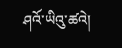ཤའོ་ཡིའུ་ཚའེ།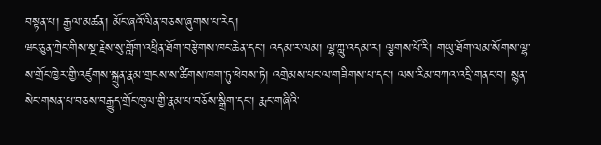བསྟན་པ། རྒྱལ་མཚན། མོང་ཞའོ་ལིན་བཅས་ཞུགས་པ་རེད།
ཝང་ཅུན་ཀྲེང་གིས་སྔ་རྗེས་སུ་གློག་འཕྲིན་ཐོག་བརྩེགས་ཁང་ཆེན་དང་། འདམ་ར་ལམ། ལྷ་ཀླུ་འདམ་ར། ལྕགས་པོ་རི། གཡུ་ཐོག་ལམ་སོགས་ལྷ་ས་གྲོང་ཁྱེར་གྱི་འཛུགས་སྐྲུན་རྣམ་གྲངས་ས་ཚིགས་ཁག་ཏུ་ཕེབས་ཏེ། འགྲེམས་པང་ལ་གཟིགས་པ་དང་། ལས་རིམ་བཀའ་འདྲི་གནང་བ། སྙན་སེང་གསན་པ་བཅས་བརྒྱུད་གྲོང་ཁུལ་གྱི་རྣམ་པ་བཅོས་སྒྲིག་དང་། རྨང་གཞིའི་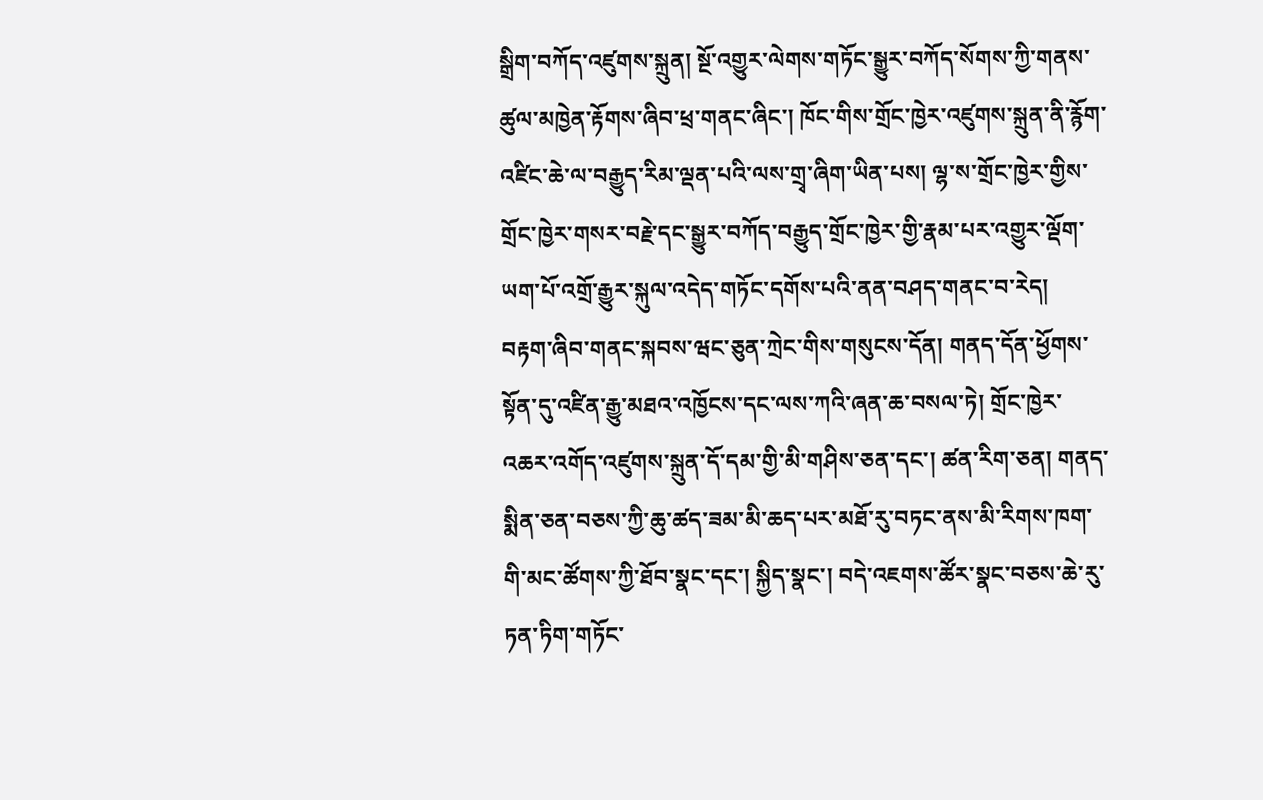སྒྲིག་བཀོད་འཛུགས་སྐྲུན། སྔོ་འགྱུར་ལེགས་གཏོང་སྒྱུར་བཀོད་སོགས་ཀྱི་གནས་ཚུལ་མཁྱེན་རྟོགས་ཞིབ་ཕྲ་གནང་ཞིང་། ཁོང་གིས་གྲོང་ཁྱེར་འཛུགས་སྐྲུན་ནི་རྙོག་འཛིང་ཆེ་ལ་བརྒྱུད་རིམ་ལྡན་པའི་ལས་གྲྭ་ཞིག་ཡིན་པས། ལྷ་ས་གྲོང་ཁྱེར་གྱིས་གྲོང་ཁྱེར་གསར་བརྗེ་དང་སྒྱུར་བཀོད་བརྒྱུད་གྲོང་ཁྱེར་གྱི་རྣམ་པར་འགྱུར་ལྡོག་ཡག་པོ་འགྲོ་རྒྱུར་སྐུལ་འདེད་གཏོང་དགོས་པའི་ནན་བཤད་གནང་བ་རེད།
བརྟག་ཞིབ་གནང་སྐབས་ཝང་ཅུན་ཀྲེང་གིས་གསུངས་དོན། གནད་དོན་ཕྱོགས་སྟོན་དུ་འཛིན་རྒྱུ་མཐའ་འཁྱོངས་དང་ལས་ཀའི་ཞན་ཆ་བསལ་ཏེ། གྲོང་ཁྱེར་འཆར་འགོད་འཛུགས་སྐྲུན་དོ་དམ་གྱི་མི་གཤིས་ཅན་དང་། ཚན་རིག་ཅན། གནད་སྨིན་ཅན་བཅས་ཀྱི་ཆུ་ཚད་ཟམ་མི་ཆད་པར་མཐོ་རུ་བཏང་ནས་མི་རིགས་ཁག་གི་མང་ཚོགས་ཀྱི་ཐོབ་སྣང་དང་། སྐྱིད་སྣང་། བདེ་འཇགས་ཚོར་སྣང་བཅས་ཆེ་རུ་ཏན་ཏིག་གཏོང་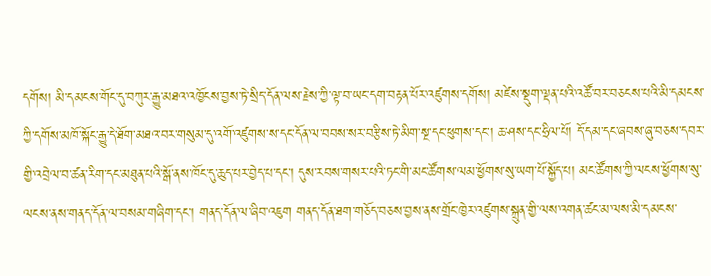དགོས། མི་དམངས་གོང་དུ་བཀུར་རྒྱུ་མཐའ་འཁྱོངས་བྱས་ཏེ་སྲིད་དོན་ལས་རྗེས་ཀྱི་ལྟ་བ་ཡང་དག་བརྟན་པོར་འཛུགས་དགོས། མཛེས་སྡུག་ལྡན་པའི་འཚོ་བར་བཅངས་པའི་མི་དམངས་ཀྱི་དགོས་མཁོ་སྐོང་རྒྱུ་དེ་ཐོག་མཐའ་བར་གསུམ་དུ་འགོ་འཛུགས་ས་དང་དོན་ལ་བབས་སར་བརྩིས་ཏེ་མིག་སྔ་དང་ཕུགས་དང་། ཆ་ཤས་དང་ཧྲིལ་པོ། དོ་དམ་དང་ཞབས་ཞུ་བཅས་དབར་གྱི་འབྲེལ་བ་ཚན་རིག་དང་མཐུན་པའི་སྒོ་ནས་ཁོང་དུ་ཆུད་པར་བྱེད་པ་དང་། དུས་རབས་གསར་པའི་ཏང་གི་མང་ཚོགས་ལམ་ཕྱོགས་སུ་ཡག་པོ་སྐྱོད་པ། མང་ཚོགས་ཀྱི་ལངས་ཕྱོགས་སུ་ལངས་ནས་གནད་དོན་ལ་བསམ་གཞིག་དང་། གནད་དོན་ལ་ཞིབ་འཇུག གནད་དོན་ཐག་གཅོད་བཅས་བྱས་ནས་གྲོང་ཁྱེར་འཛུགས་སྐྲུན་གྱི་ལས་འགན་ཚང་མ་ལས་མི་དམངས་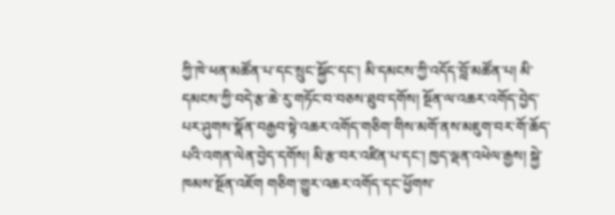ཀྱི་ཁེ་ཕན་མཚོན་པ་དང་སྲུང་སྐྱོང་དང་། མི་དམངས་ཀྱི་འདོད་བློ་མཚོན་པ། མི་དམངས་ཀྱི་བདེ་རྩ་ཆེ་རུ་གཏོང་བ་བཅས་ཐུབ་དགོས། སྔོན་ལ་འཆར་འགོད་བྱེད་པར་ཤུགས་སྣོན་བརྒྱབ་སྟེ་འཆར་འགོད་གཅིག་གིས་མགོ་ནས་མཇུག་བར་གོ་ཆོད་པའི་འགན་ལེན་བྱེད་དགོས། མི་རྩ་བར་འཛིན་པ་དང་། ཁྱད་ལྡན་འཕེལ་རྒྱས། སྐྱེ་ཁམས་སྔོན་འཇོག གཅིག་གྱུར་འཆར་འགོད་དང་ཕྱོགས་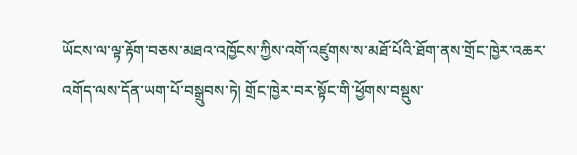ཡོངས་ལ་ལྟ་རྟོག་བཅས་མཐའ་འཁྱོངས་ཀྱིས་འགོ་འཛུགས་ས་མཐོ་པོའི་ཐོག་ནས་གྲོང་ཁྱེར་འཆར་འགོད་ལས་དོན་ཡག་པོ་བསྒྲུབས་ཏེ། གྲོང་ཁྱེར་བར་སྟོང་གི་ཕྱོགས་བསྡུས་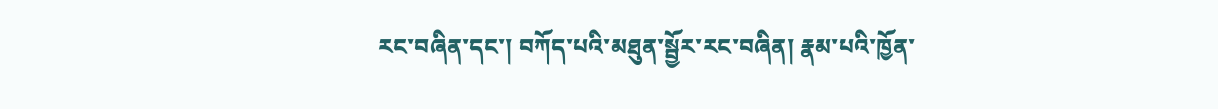རང་བཞིན་དང་། བཀོད་པའི་མཐུན་སྦྱོར་རང་བཞིན། རྣམ་པའི་ཁྱོན་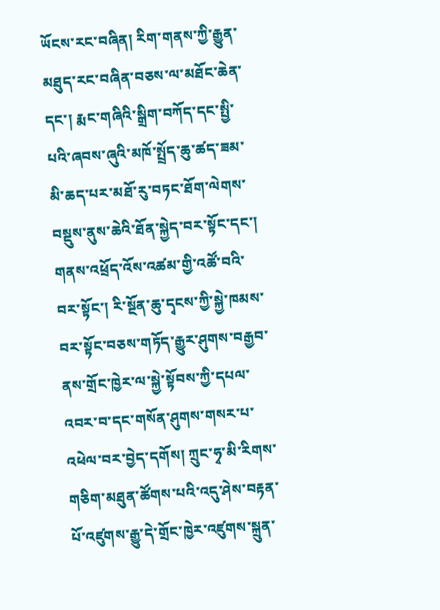ཡོངས་རང་བཞིན། རིག་གནས་ཀྱི་རྒྱུན་མཐུད་རང་བཞིན་བཅས་ལ་མཐོང་ཆེན་དང་། རྨང་གཞིའི་སྒྲིག་བཀོད་དང་སྤྱི་པའི་ཞབས་ཞུའི་མཁོ་སྤྲོད་ཆུ་ཚད་ཟམ་མི་ཆད་པར་མཐོ་རུ་བཏང་ཐོག་ལེགས་བསྡུས་ནུས་ཆེའི་ཐོན་སྐྱེད་བར་སྟོང་དང་། གནས་འཕྲོད་འོས་འཚམ་གྱི་འཚོ་བའི་བར་སྟོང་། རི་སྔོན་ཆུ་དྭངས་ཀྱི་སྐྱེ་ཁམས་བར་སྟོང་བཅས་གཏོད་རྒྱུར་ཤུགས་བརྒྱབ་ནས་གྲོང་ཁྱེར་ལ་སྐྱེ་སྟོབས་ཀྱི་དཔལ་འབར་བ་དང་གསོན་ཤུགས་གསར་པ་འཕེལ་བར་བྱེད་དགོས། ཀྲུང་ཧྭ་མི་རིགས་གཅིག་མཐུན་ཚོགས་པའི་འདུ་ཤེས་བརྟན་པོ་འཛུགས་རྒྱུ་དེ་གྲོང་ཁྱེར་འཛུགས་སྐྲུན་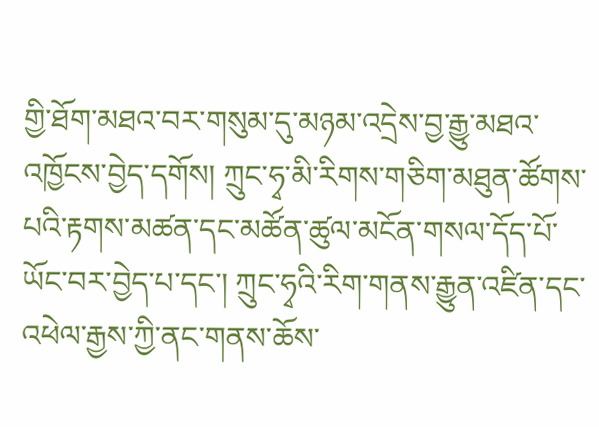གྱི་ཐོག་མཐའ་བར་གསུམ་དུ་མཉམ་འདྲེས་བྱ་རྒྱུ་མཐའ་འཁྱོངས་བྱེད་དགོས། ཀྲུང་ཧྭ་མི་རིགས་གཅིག་མཐུན་ཚོགས་པའི་རྟགས་མཚན་དང་མཚོན་ཚུལ་མངོན་གསལ་དོད་པོ་ཡོང་བར་བྱེད་པ་དང་། ཀྲུང་ཧྭའི་རིག་གནས་རྒྱུན་འཛིན་དང་འཕེལ་རྒྱས་ཀྱི་ནང་གནས་ཆོས་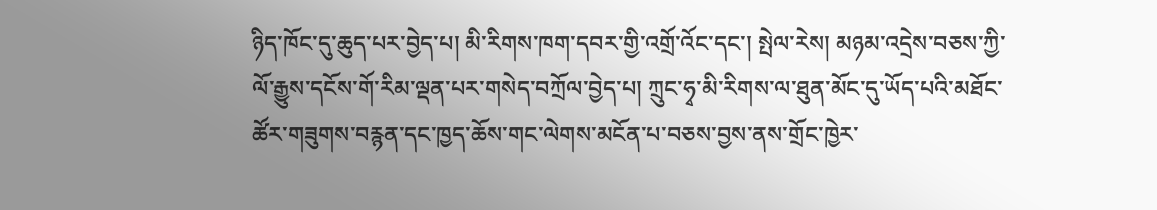ཉིད་ཁོང་དུ་ཆུད་པར་བྱེད་པ། མི་རིགས་ཁག་དབར་གྱི་འགྲོ་འོང་དང་། སྤེལ་རེས། མཉམ་འདྲེས་བཅས་ཀྱི་ལོ་རྒྱུས་དངོས་གོ་རིམ་ལྡན་པར་གསེད་བཀྲོལ་བྱེད་པ། ཀྲུང་ཧྭ་མི་རིགས་ལ་ཐུན་མོང་དུ་ཡོད་པའི་མཐོང་ཚོར་གཟུགས་བརྙན་དང་ཁྱད་ཆོས་གང་ལེགས་མངོན་པ་བཅས་བྱས་ནས་གྲོང་ཁྱེར་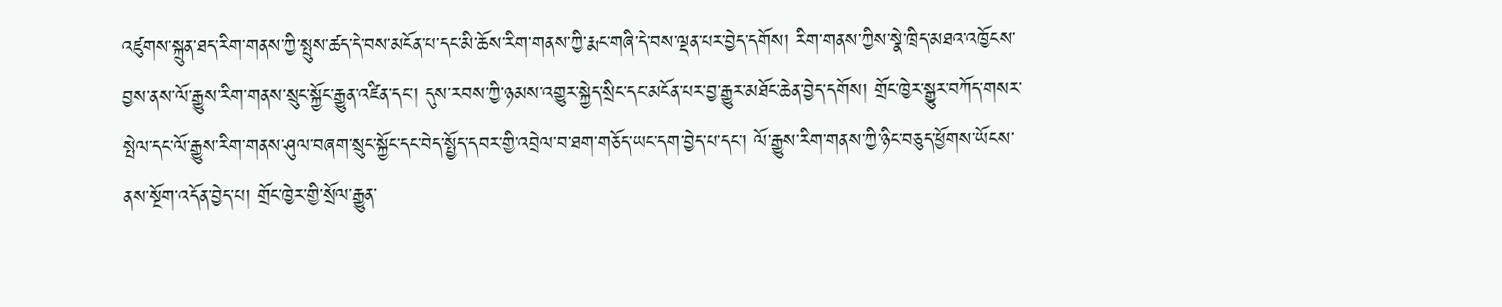འཛུགས་སྐྲུན་ཐད་རིག་གནས་ཀྱི་སྤུས་ཚད་དེ་བས་མངོན་པ་དང་མི་ཆོས་རིག་གནས་ཀྱི་རྨང་གཞི་དེ་བས་ལྡན་པར་བྱེད་དགོས། རིག་གནས་ཀྱིས་སྣེ་ཁྲིད་མཐའ་འཁྱོངས་བྱས་ནས་ལོ་རྒྱུས་རིག་གནས་སྲུང་སྐྱོང་རྒྱུན་འཛིན་དང་། དུས་རབས་ཀྱི་ཉམས་འགྱུར་སྐྱེད་སྲིང་དང་མངོན་པར་བྱ་རྒྱུར་མཐོང་ཆེན་བྱེད་དགོས། གྲོང་ཁྱེར་སྒྱུར་བཀོད་གསར་སྤེལ་དང་ལོ་རྒྱུས་རིག་གནས་ཤུལ་བཞག་སྲུང་སྐྱོང་དང་བེད་སྤྱོད་དབར་གྱི་འབྲེལ་བ་ཐག་གཅོད་ཡང་དག་བྱེད་པ་དང་། ལོ་རྒྱུས་རིག་གནས་ཀྱི་ཉིང་བཅུད་ཕྱོགས་ཡོངས་ནས་སྔོག་འདོན་བྱེད་པ། གྲོང་ཁྱེར་གྱི་སྲོལ་རྒྱུན་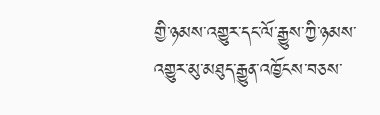གྱི་ཉམས་འགྱུར་དང་ལོ་རྒྱུས་ཀྱི་ཉམས་འགྱུར་མུ་མཐུད་རྒྱུན་འཁྱོངས་བཅས་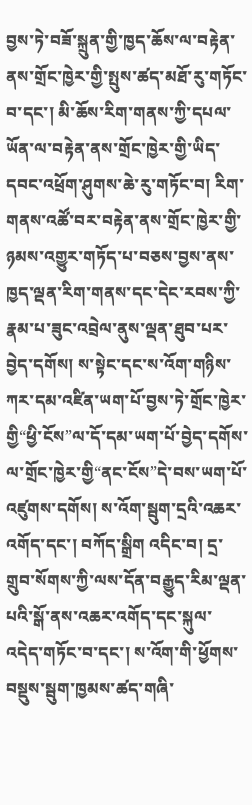བྱས་ཏེ་བཟོ་སྐྲུན་གྱི་ཁྱད་ཆོས་ལ་བརྟེན་ནས་གྲོང་ཁྱེར་གྱི་སྤུས་ཚད་མཐོ་རུ་གཏོང་བ་དང་། མི་ཆོས་རིག་གནས་ཀྱི་དཔལ་ཡོན་ལ་བརྟེན་ནས་གྲོང་ཁྱེར་གྱི་ཡིད་དབང་འཕྲོག་ཤུགས་ཆེ་རུ་གཏོང་བ། རིག་གནས་འཚོ་བར་བརྟེན་ནས་གྲོང་ཁྱེར་གྱི་ཉམས་འགྱུར་གཏོད་པ་བཅས་བྱས་ནས་ཁྱད་ལྡན་རིག་གནས་དང་དེང་རབས་ཀྱི་རྣམ་པ་ཟུང་འབྲེལ་ནུས་ལྡན་ཐུབ་པར་བྱེད་དགོས། ས་སྟེང་དང་ས་འོག་གཉིས་ཀར་དམ་འཛིན་ཡག་པོ་བྱས་ཏེ་གྲོང་ཁྱེར་གྱི“ཕྱི་ངོས”ལ་དོ་དམ་ཡག་པོ་བྱེད་དགོས་ལ་གྲོང་ཁྱེར་གྱི“ནང་ངོས”དེ་བས་ཡག་པོ་འཛུགས་དགོས། ས་འོག་སྦུག་དྲའི་འཆར་འགོད་དང་། བཀོད་སྒྲིག འདིང་བ། དྲ་གྲུབ་སོགས་ཀྱི་ལས་དོན་བརྒྱུད་རིམ་ལྡན་པའི་སྒོ་ནས་འཆར་འགོད་དང་སྐུལ་འདེད་གཏོང་བ་དང་། ས་འོག་གི་ཕྱོགས་བསྡུས་སྦུག་ཁྱམས་ཚད་གཞི་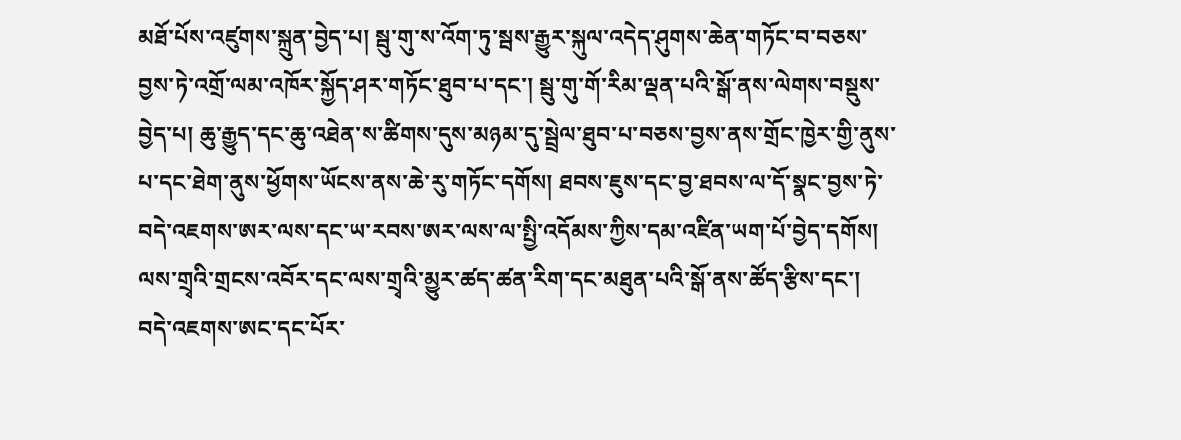མཐོ་པོས་འཛུགས་སྐྲུན་བྱེད་པ། སྦུ་གུ་ས་འོག་ཏུ་སྦས་རྒྱུར་སྐུལ་འདེད་ཤུགས་ཆེན་གཏོང་བ་བཅས་བྱས་ཏེ་འགྲོ་ལམ་འཁོར་སྐྱོད་ཤར་གཏོང་ཐུབ་པ་དང་། སྦུ་གུ་གོ་རིམ་ལྡན་པའི་སྒོ་ནས་ལེགས་བསྡུས་བྱེད་པ། ཆུ་རྒྱུད་དང་ཆུ་འཐེན་ས་ཚིགས་དུས་མཉམ་དུ་སྦྲེལ་ཐུབ་པ་བཅས་བྱས་ནས་གྲོང་ཁྱེར་གྱི་ནུས་པ་དང་ཐེག་ནུས་ཕྱོགས་ཡོངས་ནས་ཆེ་རུ་གཏོང་དགོས། ཐབས་ཇུས་དང་བྱ་ཐབས་ལ་དོ་སྣང་བྱས་ཏེ་བདེ་འཇགས་ཨར་ལས་དང་ཡ་རབས་ཨར་ལས་ལ་སྤྱི་འདོམས་ཀྱིས་དམ་འཛིན་ཡག་པོ་བྱེད་དགོས། ལས་གྲྭའི་གྲངས་འབོར་དང་ལས་གྲྭའི་མྱུར་ཚད་ཚན་རིག་དང་མཐུན་པའི་སྒོ་ནས་ཚོད་རྩིས་དང་། བདེ་འཇགས་ཨང་དང་པོར་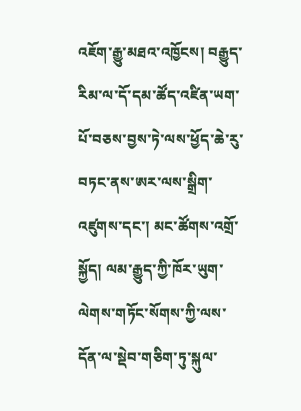འཇོག་རྒྱུ་མཐའ་འཁྱོངས། བརྒྱུད་རིམ་ལ་དོ་དམ་ཚོད་འཛིན་ཡག་པོ་བཅས་བྱས་ཏེ་ལས་ཕྱོད་ཆེ་རུ་བཏང་ནས་ཨར་ལས་སྒྲིག་འཛུགས་དང་། མང་ཚོགས་འགྲོ་སྐྱོད། ལམ་རྒྱུད་ཀྱི་ཁོར་ཡུག་ལེགས་གཏོང་སོགས་ཀྱི་ལས་དོན་ལ་སྡེབ་གཅིག་ཏུ་སྐུལ་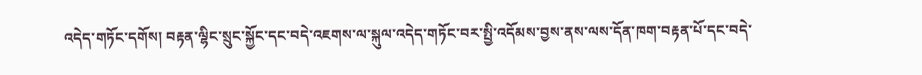འདེད་གཏོང་དགོས། བརྟན་ལྷིང་སྲུང་སྐྱོང་དང་བདེ་འཇགས་ལ་སྐུལ་འདེད་གཏོང་བར་སྤྱི་འདོམས་བྱས་ནས་ལས་དོན་ཁག་བརྟན་པོ་དང་བདེ་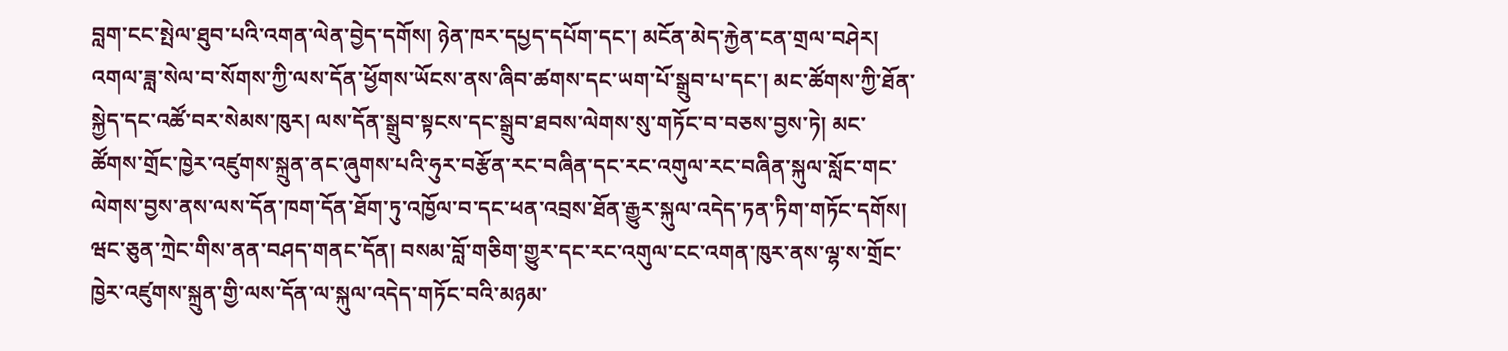བླག་ངང་སྤེལ་ཐུབ་པའི་འགན་ལེན་བྱེད་དགོས། ཉེན་ཁར་དཔྱད་དཔོག་དང་། མངོན་མེད་རྐྱེན་ངན་གྲལ་བཤེར། འགལ་ཟླ་སེལ་བ་སོགས་ཀྱི་ལས་དོན་ཕྱོགས་ཡོངས་ནས་ཞིབ་ཚགས་དང་ཡག་པོ་སྒྲུབ་པ་དང་། མང་ཚོགས་ཀྱི་ཐོན་སྐྱེད་དང་འཚོ་བར་སེམས་ཁུར། ལས་དོན་སྒྲུབ་སྟངས་དང་སྒྲུབ་ཐབས་ལེགས་སུ་གཏོང་བ་བཅས་བྱས་ཏེ། མང་ཚོགས་གྲོང་ཁྱེར་འཛུགས་སྐྲུན་ནང་ཞུགས་པའི་ཧུར་བརྩོན་རང་བཞིན་དང་རང་འགུལ་རང་བཞིན་སྐུལ་སློང་གང་ལེགས་བྱས་ནས་ལས་དོན་ཁག་དོན་ཐོག་ཏུ་འཁྱོལ་བ་དང་ཕན་འབྲས་ཐོན་རྒྱུར་སྐུལ་འདེད་ཏན་ཏིག་གཏོང་དགོས།
ཝང་ཅུན་ཀྲེང་གིས་ནན་བཤད་གནང་དོན། བསམ་བློ་གཅིག་གྱུར་དང་རང་འགུལ་ངང་འགན་ཁུར་ནས་ལྷ་ས་གྲོང་ཁྱེར་འཛུགས་སྐྲུན་གྱི་ལས་དོན་ལ་སྐུལ་འདེད་གཏོང་བའི་མཉམ་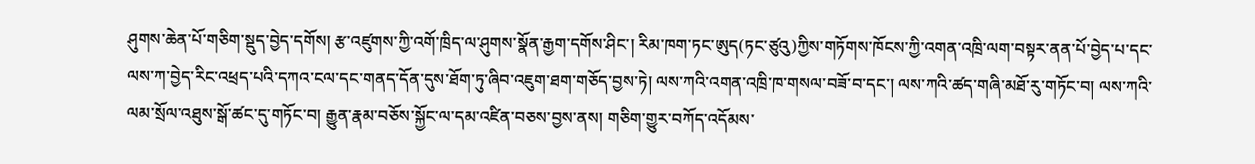ཤུགས་ཆེན་པོ་གཅིག་སྡུད་བྱེད་དགོས། རྩ་འཛུགས་ཀྱི་འགོ་ཁྲིད་ལ་ཤུགས་སྣོན་རྒྱག་དགོས་ཤིང་། རིམ་ཁག་ཏང་ཨུད(ཏང་ཙུའུ)ཀྱིས་གཏོགས་ཁོངས་ཀྱི་འགན་འཁྲི་ལག་བསྟར་ནན་པོ་བྱེད་པ་དང་ལས་ཀ་བྱེད་རིང་འཕྲད་པའི་དཀའ་ངལ་དང་གནད་དོན་དུས་ཐོག་ཏུ་ཞིབ་འཇུག་ཐག་གཅོད་བྱས་ཏེ། ལས་ཀའི་འགན་འཁྲི་ཁ་གསལ་བཟོ་བ་དང་། ལས་ཀའི་ཚད་གཞི་མཐོ་རུ་གཏོང་བ། ལས་ཀའི་ལམ་སྲོལ་འཐུས་སྒོ་ཚང་དུ་གཏོང་བ། རྒྱུན་རྣམ་བཅོས་སྐྱོང་ལ་དམ་འཛིན་བཅས་བྱས་ནས། གཅིག་གྱུར་བཀོད་འདོམས་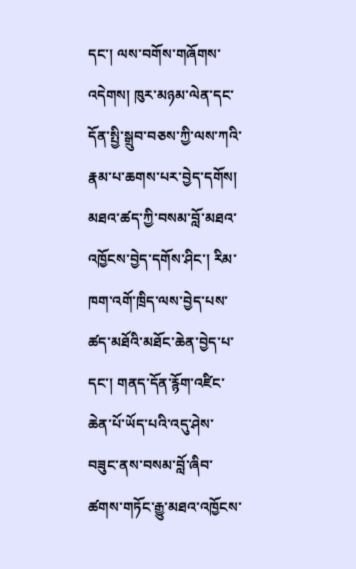དང་། ལས་བགོས་གཞོགས་འདེགས། ཁུར་མཉམ་ལེན་དང་དོན་སྤྱི་སྒྲུབ་བཅས་ཀྱི་ལས་ཀའི་རྣམ་པ་ཆགས་པར་བྱེད་དགོས། མཐའ་ཚད་ཀྱི་བསམ་བློ་མཐའ་འཁྱོངས་བྱེད་དགོས་ཤིང་། རིམ་ཁག་འགོ་ཁྲིད་ལས་བྱེད་པས་ཚད་མཐོའི་མཐོང་ཆེན་བྱེད་པ་དང་། གནད་དོན་རྙོག་འཛིང་ཆེན་པོ་ཡོད་པའི་འདུ་ཤེས་བཟུང་ནས་བསམ་བློ་ཞིབ་ཚགས་གཏོང་རྒྱུ་མཐའ་འཁྱོངས་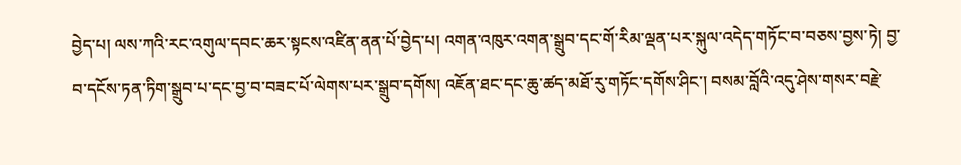བྱེད་པ། ལས་ཀའི་རང་འགུལ་དབང་ཆར་སྟངས་འཛིན་ནན་པོ་བྱེད་པ། འགན་འཁུར་འགན་སྒྲུབ་དང་གོ་རིམ་ལྡན་པར་སྐུལ་འདེད་གཏོང་བ་བཅས་བྱས་ཏེ། བྱ་བ་དངོས་ཏན་ཏིག་སྒྲུབ་པ་དང་བྱ་བ་བཟང་པོ་ལེགས་པར་སྒྲུབ་དགོས། འཇོན་ཐང་དང་ཆུ་ཚད་མཐོ་རུ་གཏོང་དགོས་ཤིང་། བསམ་བློའི་འདུ་ཤེས་གསར་བརྗེ་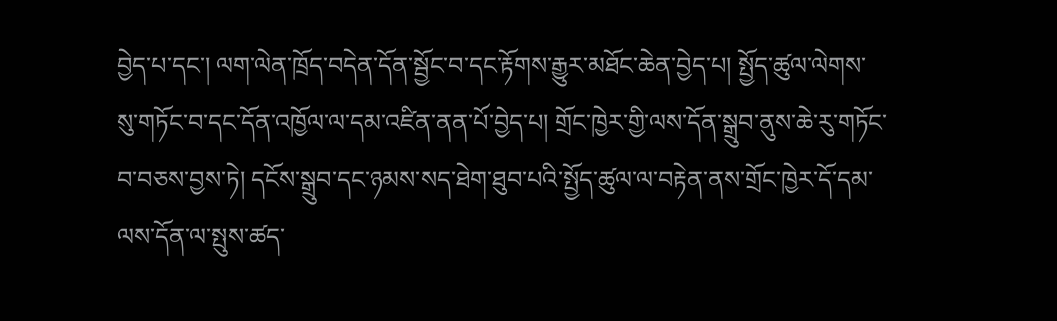བྱེད་པ་དང་། ལག་ལེན་ཁྲོད་བདེན་དོན་སྦྱོང་བ་དང་རྟོགས་རྒྱུར་མཐོང་ཆེན་བྱེད་པ། སྤྱོད་ཚུལ་ལེགས་སུ་གཏོང་བ་དང་དོན་འཁྱོལ་ལ་དམ་འཛིན་ནན་པོ་བྱེད་པ། གྲོང་ཁྱེར་གྱི་ལས་དོན་སྒྲུབ་ནུས་ཆེ་རུ་གཏོང་བ་བཅས་བྱས་ཏེ། དངོས་སྒྲུབ་དང་ཉམས་སད་ཐེག་ཐུབ་པའི་སྤྱོད་ཚུལ་ལ་བརྟེན་ནས་གྲོང་ཁྱེར་དོ་དམ་ལས་དོན་ལ་སྤུས་ཚད་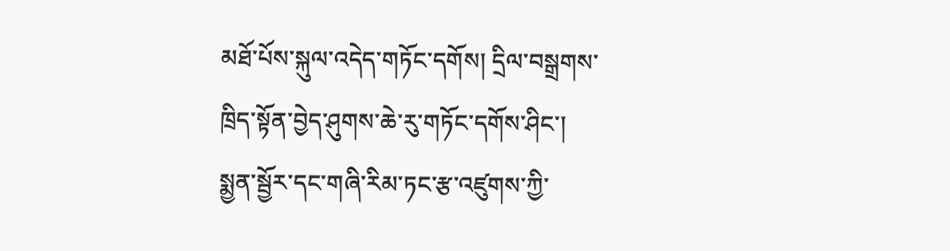མཐོ་པོས་སྐུལ་འདེད་གཏོང་དགོས། དྲིལ་བསྒྲགས་ཁྲིད་སྟོན་བྱེད་ཤུགས་ཆེ་རུ་གཏོང་དགོས་ཤིང་། སྨྱན་སྦྱོར་དང་གཞི་རིམ་ཏང་རྩ་འཛུགས་ཀྱི་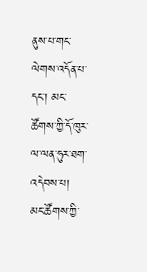ནུས་པ་གང་ལེགས་འདོན་པ་དང་། མང་ཚོགས་ཀྱི་དོ་ཁུར་ལ་ལན་ཧུར་ཐག་འདེབས་པ། མང་ཚོགས་ཀྱི་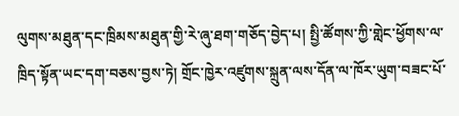ལུགས་མཐུན་དང་ཁྲིམས་མཐུན་གྱི་རེ་ཞུ་ཐག་གཅོད་བྱེད་པ། སྤྱི་ཚོགས་ཀྱི་གླེང་ཕྱོགས་ལ་ཁྲིད་སྟོན་ཡང་དག་བཅས་བྱས་ཏེ། གྲོང་ཁྱེར་འཛུགས་སྐྲུན་ལས་དོན་ལ་ཁོར་ཡུག་བཟང་པོ་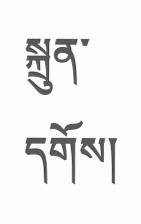སྐྲུན་དགོས།